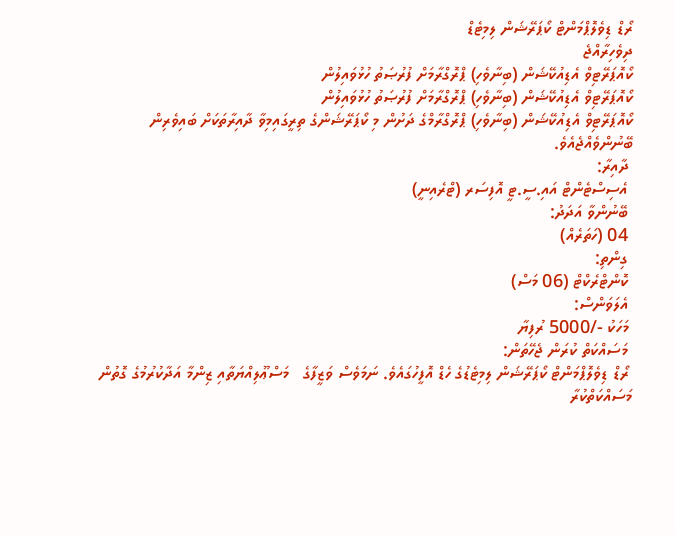ރޯޑް ޑިވެލޮޕްމަންޓް ކޯޕަރޭޝަން ލިމިޓެޑް
ދިވެހިރާއްޖެ
ކޯއޮޕަރޭޓިވް އެޑިއުކޭޝަން (ބިނާވެހި) ޕްރޮގްރާމަށް ފުރުޞަތު ހުޅުވައިލުން
ކޯއޮޕަރޭޓިވް އެޑިއުކޭޝަން (ބިނާވެހި) ޕްރޮގްރާމަށް ފުރުޞަތު ހުޅުވައިލުން
ކޯއޮޕަރޭޓިވް އެޑިއުކޭޝަން (ބިނާވެހި) ޕްރޮގްރާމްގެ ދަށުން މި ކޯޕަރޭޝަންގެ ތިރީގައިމިވާ ދާއިރާތަކަށް ބައިވެރިން ބޭނުންވެއްޖެއެވެ.
 ދާއިރާ:
 އެސިސްޓެންޓް އައި.ސީ.ޓީ އޮފިސަރ (ޓްރެއިނީ)
 ބޭނުންވާ އަދަދު:
 04 (ހަތަރެއް)
 ގިންތި:
 ކޮންޓްރެކްޓް (06 މަސް)
 އެލަވަންސް:
 މަހަކު -/5000 ރުފިޔާ
 މަސައްކަތް ކުރަން ޖެހޭތަން:
 ރޯޑް ޑިވެލޮޕްމަންޓް ކޯޕަރޭޝަން ލިމިޓެޑުގެ ހެޑް އޮފީހުގައެވެ. ނަމަވެސް ވަޒީފާގެ   މަސްޢޫލިއްޔަތާއި ޒިންމާ އަދާކުރުމުގެ ގޮތުން މަސައްކަތްކުރާ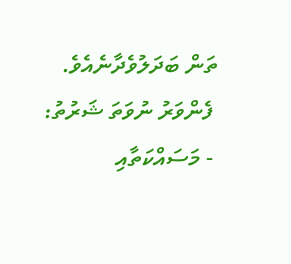ތަން ބަދަލުވެދާނެއެވެ.
 ފެންވަރު ނުވަތަ ޝަރުތު:
 - މަސައްކަތާއި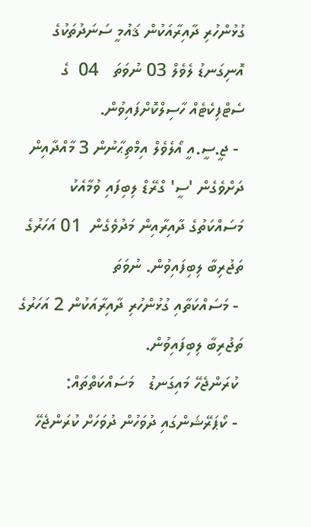ގުޅުންހުރި ދާއިރާއަކުން ޤައުމީ ސަނަދުތަކުގެ އޮނިގަނޑު ލެވެލް 03 ނުވަތަ   04  ގެ ސެޓްފިކެޓެއް ހާސިލްކޮށްފައިވުން.
 - ޖީ.ސީ.އީ އޯލެވެލް އިމްތިޙާނުން 3 މާއްދާއިން ދަށްވެގެން 'ސީ' ގްރޭޑް ލިބިފައި ވުމާއެކު   މަސައްކަތުގެ ދާއިރާއިން މަދުވެގެން  01 އަހަރުގެ ތަޖުރިބާ ލިބިފައިވުން. ނުވަތަ
 - މަސައްކަތާއި ގުޅުންހުރި ދާއިރާއަކުން 2 އަހަރުގެ ތަޖުރިބާ ލިބިފައިވުން.
 ކުރަންޖެހޭ މައިގަނޑު   މަސައްކަތްތައް:
 - ކޯޕަރޭޝަންގައި ދުވަހުން ދުވަހަށް ކުރަންޖެހޭ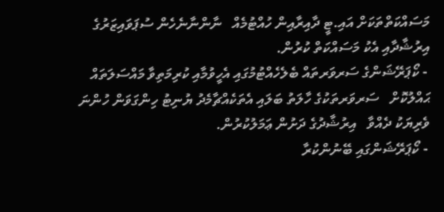މަސައްކަތްތަކަށް އައި.ޓީ ދާއިރާއިން ހުއްޓުމެއް   ނާންނާނެހެން ސުޕަވައިޒަރުގެ އިރުޝާދާއި އެކު މަސައްކަތް ކުރުން.
 - ކޯޕަރޭޝަންގެ ސަރވަރތައް ބެލެހެއްޓުމުގައި އެހީވުމާއި ކުރިމަތިވާ މައްސަލަތައް ޙައްލުކޮށް   ސަރވަރތަކުގެ ހާލަތު ބަލައި އެތަކެއްޗާމެދު ޔުނިޓު ހިންގަވަން ހުންނަ ވެރިޔަކު ދެއްވާ   އިރުޝާދުގެ ދަށުން ޢަމަލުކުރުން.
 - ކޯޕަރޭޝަންގައި ބޭނުންކުރާ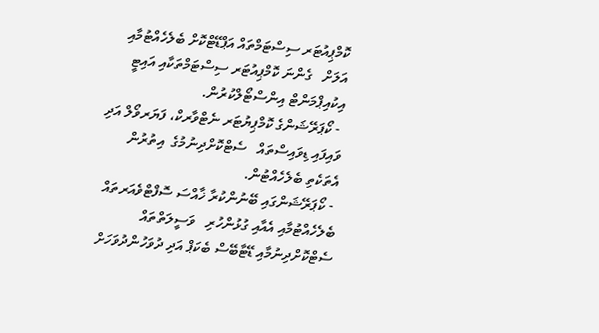ކޮމްޕިއުޓަރ ސިސްޓަމްތައް އަޕްޑޭޓްކޮށް ބެލެހެއްޓުމާއި އަލަށް   ގެންނަ ކޮމްޕިއުޓަރ ސިސްޓަމްތަކާއި އައިޓީ އިކުއިޕްމަންޓް އިންސްޓޯލްކުރުން.
 - ކޯޕަރޭޝަންގެ ކޮމްޕިޔުޓަރ ނެޓްވާރކް، ފަޔަރވޯލް އަދި ވައިފައި ޑިވައިސްތައް   ސެޓްކޮށްދިނުމުގެ  އިތުރުން އެތަކެތި ބެލެހެއްޓުން.
 - ކޯޕަރޭޝަންގައި ބޭނުންކުރާ ޚާއްސަ ސޮފްޓްވެއަރތައް ބެލެހެއްޓުމާއި އެއާއި ގުޅުންހުރި   ވަސީލަތްތައް ސެޓްކޮށްދިނުމާއި ޑޭޓާބޭސް ބެކަޕް އަދި ދުވަހުންދުވަހަށް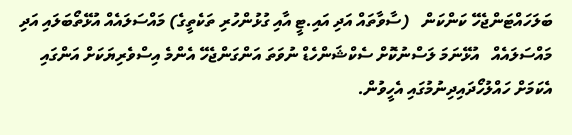ބަލަހައްޓަންޖެހޭ ކަންކަން   (ސާވާތައް އަދި އައި.ޓީ އާއި ގުޅުންހުރި ތަކެތީގެ) މައްސަލައެއް އުޅޭތޯބަލައި އަދި މައްސަލައެއް   އުޅޭނަމަ ލަސްނުކޮށް ސެކްޝަންހެޑް ނުވަތަ އަންގަންޖެހޭ އެންމެ އިސްވެރިޔަކަށް އަންގައި   އެކަމަށް ހައްލުހޯދައިދިނުމުގައި އެހީވުން.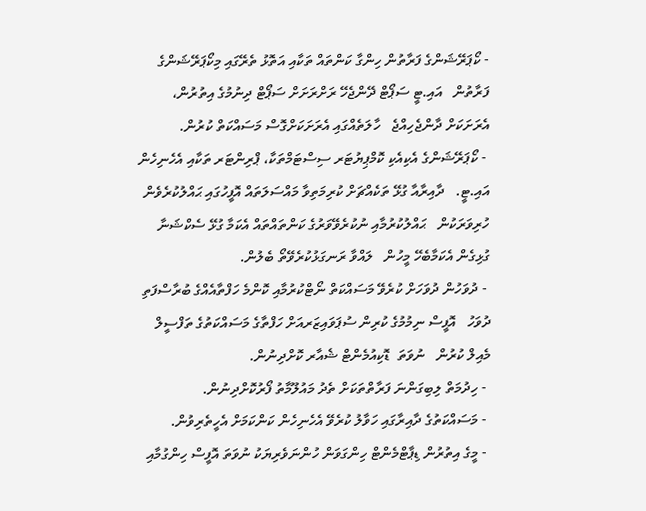- ކޯޕަރޭޝަންގެ ފަރާތުން ހިންގާ ކަންތައް ތަކާއި އަތޮޅު ތެރޭގައި މިކޯޕަރޭޝަންގެ ފަރާތުން   އައި.ޓީ ސަޕޯޓް ދޭންޖެހޭ ރަށްރަށަށް ސަޕޯޓް ދިނުމުގެ އިތުރުން، އެރަށަކަށް ދާންޖެހިއްޖެ   ހާލަތެއްގައި އެރަށަކަށްގޮސް މަސައްކަތް ކުރުން.
 - ކޯޕަރޭޝަންގެ އެކިއެކި ކޮމްޕިޔުޓަރ ސިސްޓަމްތަކާ، ޕްރިންޓަރ ތަކާއި އެހެނިހެން އައި.ޓީ.   ދާއިރާއާ ގުޅޭ ތަކެއްޗަށް ކުރިމަތިވާ މައްސަލަތައް އޮފީހުގައި ޙައްލުކުރެވެން ހުރިވަރަކުން   ޙައްލުކުރުމާއި ނުކުރެވޭވަރުގެ ކަންތައްތައް އެކަމާ ގުޅޭ ސެކްޝަނާ ގުޅިގެން އެކަމާބެހޭ މީހުން   ލައްވާ ރަނގަޅުކުރެވޭތޯ ބެލުން.
 - ދުވަހުން ދުވަހަށް ކުރެވޭ މަސައްކަތް ނޯޓްކުރުމާއި ކޮންމެ ހަފްތާއެއްގެ ބުރާސްފަތި ދުވަހު   އޮފީސް ނިމުމުގެ ކުރިން ސުޕަވައިޒަރއަށް ހަފްތާގެ މަސައްކަތުގެ ތަފްސީލް މެއިލް ކުރުން   ނުވަތަ  ޑޮކިއުމެންޓް ޝެއާރ ކޮށްދިނުން.
 - ހިދުމަތް ލިބިގަންނަ ފަރާތްތަކަށް ތެދު މައުލޫމާތު ފޯރުކޮށްދިނުން.
 - މަސައްކަތުގެ ދާއިރާގައި ހަވާލު ކުރެވޭ އެހެނިހެން ކަންކަމަށް އެހީތެރިވުން.
 - މީގެ އިތުރުން ޑިޕާޓްމެންޓް ހިންގަވަން ހުންނަވެރިޔަކު ނުވަތަ އޮފީސް ހިންގުމާއި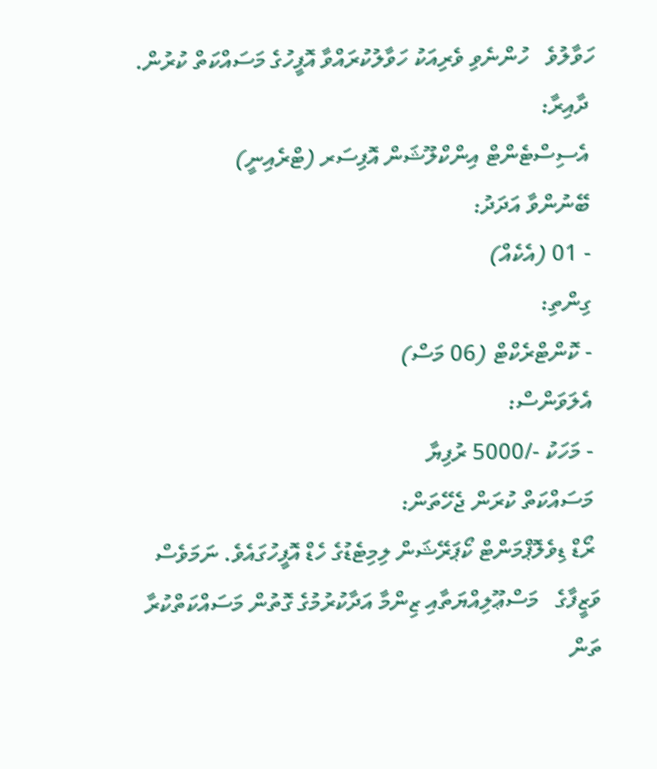ހަވާލުވެ   ހުންނެވި ވެރިއަކު ހަވާލުކުރައްވާ އޮފީހުގެ މަސައްކަތް ކުރުން.
 ދާއިރާ:
 އެސިސްޓެންޓް އިންކްލޫޝަން އޮފިސަރ (ޓްރެއިނީ)
 ބޭނުންވާ އަދަދު:
 - 01 (އެކެއް)
 ގިންތި:
 - ކޮންޓްރެކްޓް (06 މަސް)
 އެލަވަންސް:
 - މަހަކު -/5000 ރުފިޔާ
 މަސައްކަތް ކުރަން ޖެހޭތަން:
 ރޯޑް ޑިވެލޮޕްމަންޓް ކޯޕަރޭޝަން ލިމިޓެޑުގެ ހެޑް އޮފީހުގައެވެ. ނަމަވެސް ވަޒީފާގެ   މަސްޢޫލިއްޔަތާއި ޒިންމާ އަދާކުރުމުގެ ގޮތުން މަސައްކަތްކުރާ ތަން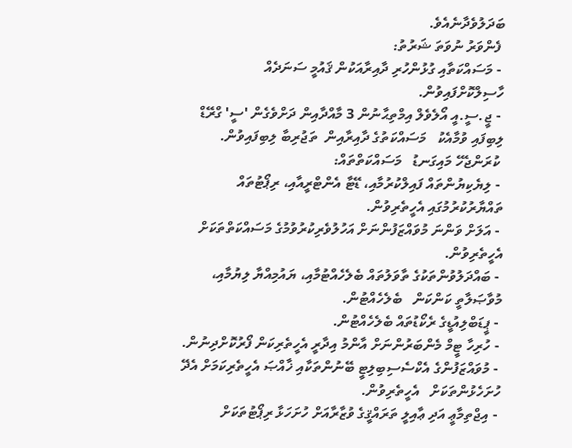ބަދަލުވެދާނެއެވެ.
 ފެންވަރު ނުވަތަ ޝަރުތު:
 - މަސައްކަތާއި ގުޅުންހުރި ދާއިރާއަކުން ޤައުމީ ސަނަދެއް ހާސިލްކޮށްފައިވުން.
 - ޖީ.ސީ.އީ އޯލެވެލް އިމްތިޙާނުން 3 މާއްދާއިން ދަށްވެގެން 'ސީ' ގްރޭޑް ލިބިފައި ވުމާއެކު   މަސައްކަތުގެ ދާއިރާއިން  ތަޖުރިބާ ލިބިފައިވުން.
 ކުރަންޖެހޭ މައިގަނޑު   މަސައްކަތްތައް:
 - ލިޔެކިޔުންތައް ފައިލްކުރުމާއި، ޑޭޓާ އެންޓްރީއާއި، ރިޕޯޓުތައް ތައްޔާރުކުރުމުގައި އެހީތެރިވުން.
 - އަލަށް ވަންނަ މުވައްޒަފުންނަށް އަހުލުވެރިކުރުވުމުގެ މަސައްކަތްތަކަށް އެހީތެރިވުން.
 - ބައްދަލުވުންތަކުގެ ތާވަލުތައް ބެލެހެއްޓުމާއި، ޔައުމިއްޔާ ލިޔުމާއި، މުވާޞަލާތީ ކަންކަން   ބެލެހެއްޓުން.
 - ޕީޑަބްލިއުޑީގެ ރެކޯޑުތައް ބެލެހެއްޓުން.
 - ހުރިހާ ޓީމް މެންބަރުންނަށް އާންމު އިދާރީ އެހީތެރިކަން ފޯރުކޮށްދިނުން.
 - މުވައްޒަފުންގެ އެކްސެސިބިލިޓީ ބޭނުންތަކާއި ޚާއްޞަ އެހީތެރިކަމަށް އެދޭ ހުށަހެޅުންތަކަށް   އެހީތެރިވުން.
 - އިޖްތިމާޢީ އަދި ޢާއިލީ ތަރައްޤީގެ ވުޒާރާއަށް ހުށަހަޅާ ރިޕޯޓުތަކަށް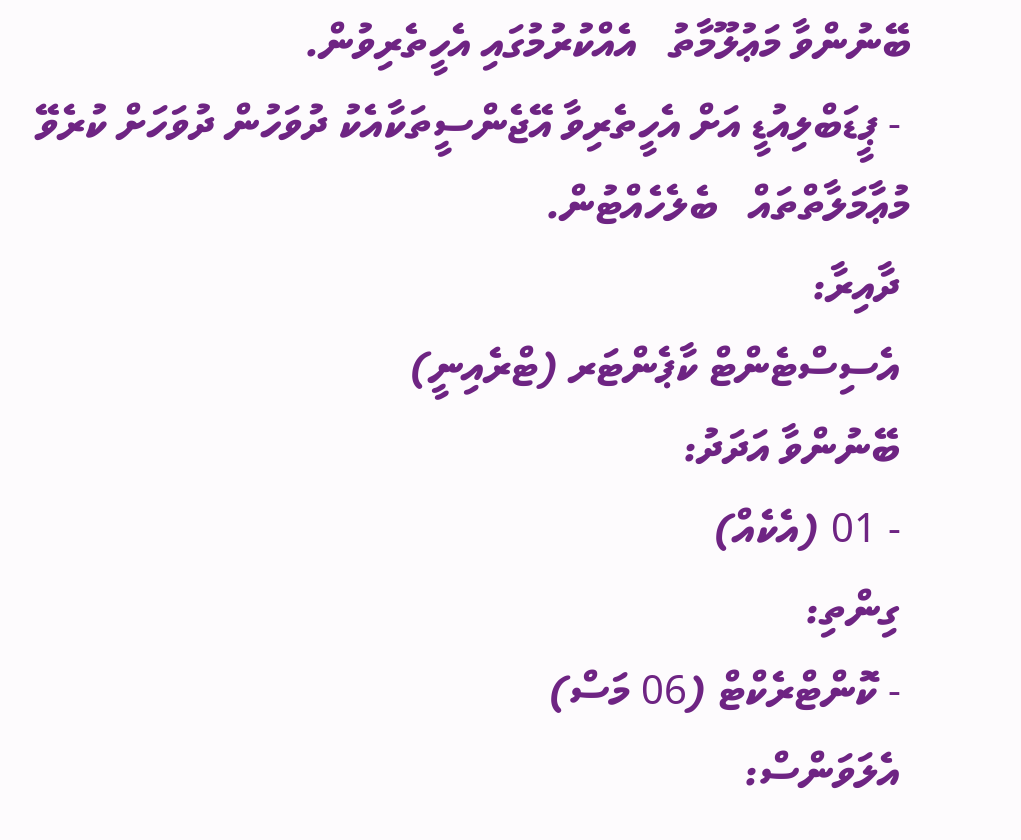ބޭނުންވާ މަޢުލޫމާތު   އެއްކުރުމުގައި އެހީތެރިވުން.
 - ޕީޑަބްލިއުޑީ އަށް އެހީތެރިވާ އޭޖެންސީތަކާއެކު ދުވަހުން ދުވަހަށް ކުރެވޭ މުޢާމަލާތްތައް   ބެލެހެއްޓުން.
 ދާއިރާ:
 އެސިސްޓެންޓް ކާޕެންޓަރ (ޓްރެއިނީ)
 ބޭނުންވާ އަދަދު:
 - 01 (އެކެއް)
 ގިންތި:
 - ކޮންޓްރެކްޓް (06 މަސް)
 އެލަވަންސް: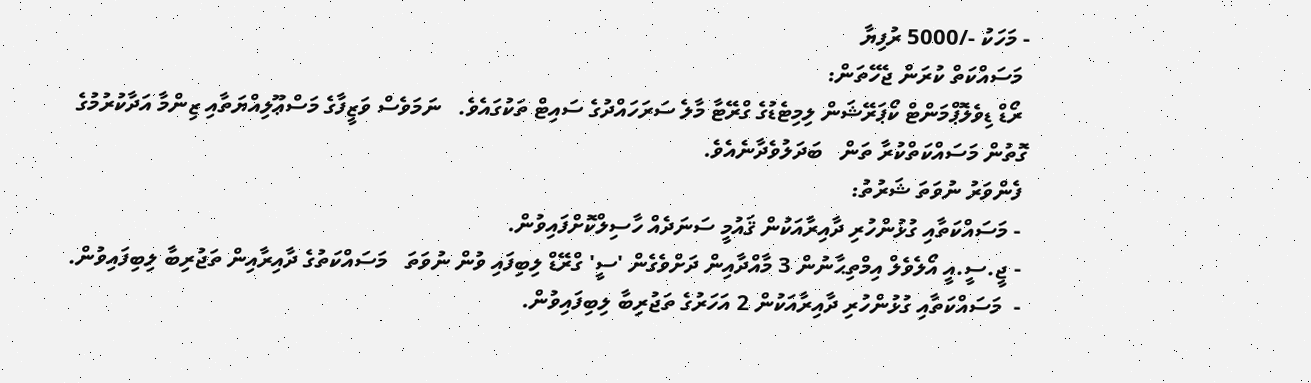- މަހަކު -/5000 ރުފިޔާ
 މަސައްކަތް ކުރަން ޖެހޭތަން:
 ރޯޑް ޑިވެލޮޕްމަންޓް ކޯޕަރޭޝަން ލިމިޓެޑުގެ ގްރޭޓާ މާލެ ސަރަހައްދުގެ ސައިޓް ތަކުގައެވެ.   ނަމަވެސް ވަޒީފާގެ މަސްޢޫލިއްޔަތާއި ޒިންމާ އަދާކުރުމުގެ ގޮތުން މަސައްކަތްކުރާ ތަން   ބަދަލުވެދާނެއެވެ.
 ފެންވަރު ނުވަތަ ޝަރުތު:
 - މަސައްކަތާއި ގުޅުންހުރި ދާއިރާއަކުން ޤައުމީ ސަނަދެއް ހާސިލްކޮށްފައިވުން.
 - ޖީ.ސީ.އީ އޯލެވެލް އިމްތިޙާނުން 3 މާއްދާއިން ދަށްވެގެން 'ސީ' ގްރޭޑް ލިބިފައި ވުން ނުވަތަ   މަސައްކަތުގެ ދާއިރާއިން ތަޖުރިބާ ލިބިފައިވުން.
 -  މަސައްކަތާއި ގުޅުންހުރި ދާއިރާއަކުން 2 އަހަރުގެ ތަޖުރިބާ ލިބިފައިވުން.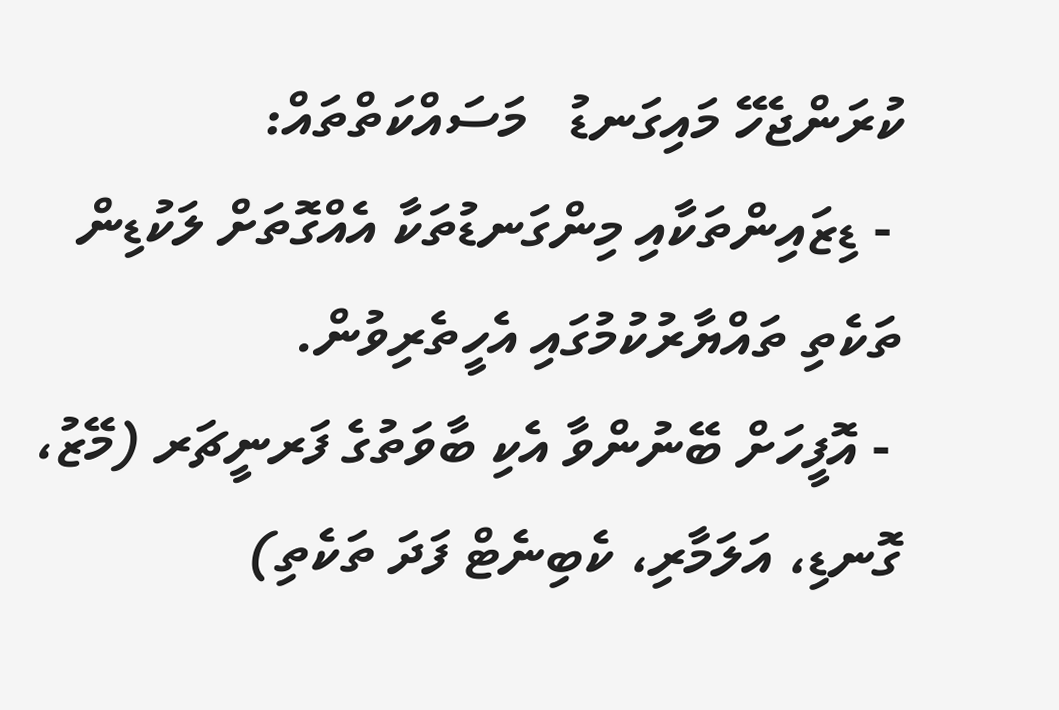ކުރަންޖެހޭ މައިގަނޑު   މަސައްކަތްތައް:
 - ޑިޒައިންތަކާއި މިންގަނޑުތަކާ އެއްގޮތަށް ލަކުޑިން ތަކެތި ތައްޔާރުކުމުގައި އެހީތެރިވުން.
 - އޮފީހަށް ބޭނުންވާ އެކި ބާވަތުގެ ފަރނީޗަރ (މޭޒު، ގޮނޑި، އަލަމާރި، ކެބިނެޓް ފަދަ ތަކެތި)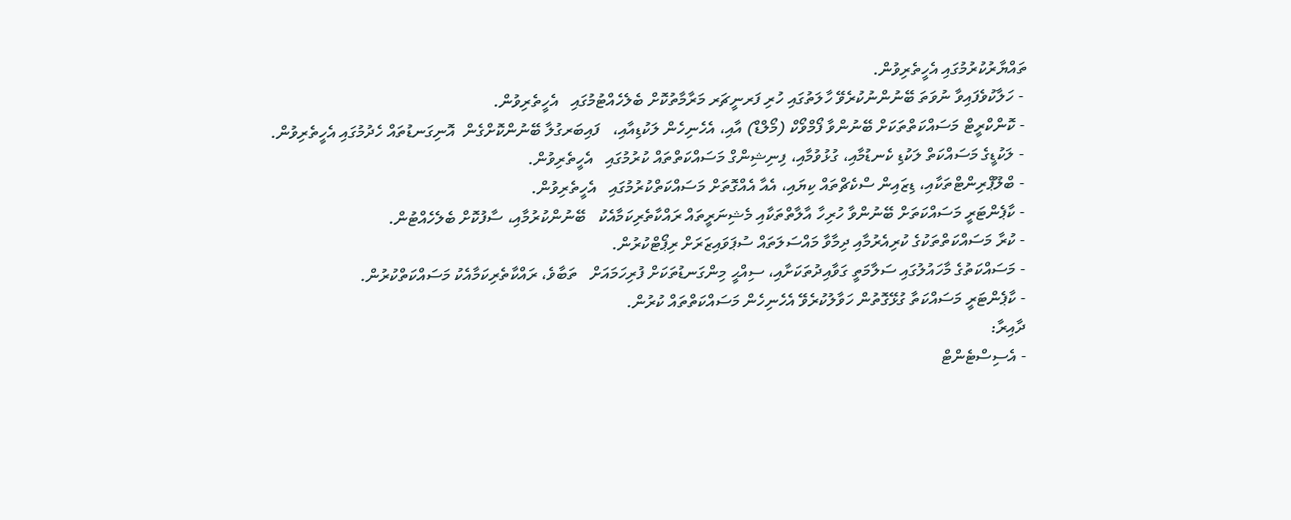ތައްޔާރުކުރުމުގައި އެހީތެރިވުން.
 - ހަލާކުވެފައިވާ ނުވަތަ ބޭނުންނުކުރެވޭ ހާލަތުގައި ހުރި ފަރނީޗަރ މަރާމާތުކޮށް ބެލެހެއްޓުމުގައި   އެހީތެރިވުން.
 - ކޮންކްރީޓް މަސައްކަތްތަކަށް ބޭނުންވާ ފޯމްވޯކް (މޯލްޑް) އާއި، އެހެނިހެން ލަކުޑިއާއި،   ފައިބަރގުލާ ބޭނުންކޮށްގެން  އޮނިގަނޑުތައް ހެދުމުގައި އެހީތެރިވުން.
 - ލަކުޑީގެ މަސައްކަތް ލަކުޑި ކެނޑުމާއި، ގުޅުވުމާއި، ފިނިޝިންގް މަސައްކަތްތައް ކުރުމުގައި   އެހީތެރިވުން.
 - ބްލޫޕްރިންޓްތަކާއި، ޑިޒައިން ސްކެޗްތައް ކިޔައި، އެއާ އެއްގޮތަށް މަސައްކަތްކުރުމުގައި   އެހީތެރިވުން.
 - ކާޕެންޓަރީ މަސައްކަތަށް ބޭނުންވާ ހުރިހާ އާލާތްތަކާއި މެޝިނަރީތައް ރައްކާތެރިކަމާއެކު   ބޭނުންކުރުމާއި، ސާފުކޮށް ބެލެހެއްޓުން.
 - ކުރާ މަސައްކަތްތަކުގެ ކުރިއެރުމާއި ދިމާވާ މައްސަލަތައް ސުޕަވައިޒަރަށް ރިޕޯޓްކުރުން.
 - މަސައްކަތުގެ މާހައުލުގައި ސަލާމަތީ ގަވާއިދުތަކަށާއި، ސިއްޙީ މިންގަނޑުތަކަށް ފުރިހަމައަށް   ތަބާވެ، ރައްކާތެރިކަމާއެކު މަސައްކަތްކުރުން.
 - ކާޕެންޓަރީ މަސައްކަތާ ގުޅޭގޮތުން ހަވާލުކުރެވޭ އެހެނިހެން މަސައްކަތްތައް ކުރުން.
 ދާއިރާ:
 - އެސިސްޓެންޓް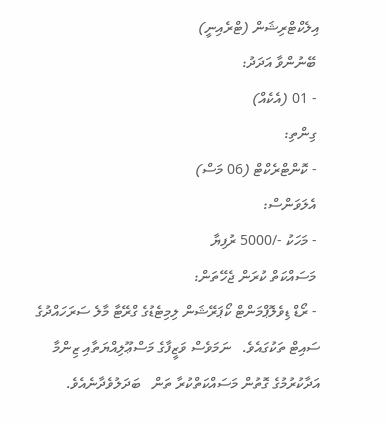އިލެކްޓްރިޝަން (ޓްރެއިނީ)
 ބޭނުންވާ އަދަދު:
 - 01 (އެކެއް)
 ގިންތި:
 - ކޮންޓްރެކްޓް (06 މަސް)
 އެލަވަންސް:
 - މަހަކު -/5000 ރުފިޔާ
 މަސައްކަތް ކުރަން ޖެހޭތަން:
 - ރޯޑް ޑިވެލޮޕްމަންޓް ކޯޕަރޭޝަން ލިމިޓެޑުގެ ގްރޭޓާ މާލެ ސަރަހައްދުގެ ސައިޓް ތަކުގައެވެ.   ނަމަވެސް ވަޒީފާގެ މަސްޢޫލިއްޔަތާއި ޒިންމާ އަދާކުރުމުގެ ގޮތުން މަސައްކަތްކުރާ ތަން   ބަދަލުވެދާނެއެވެ.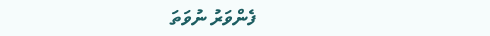ފެންވަރު ނުވަތަ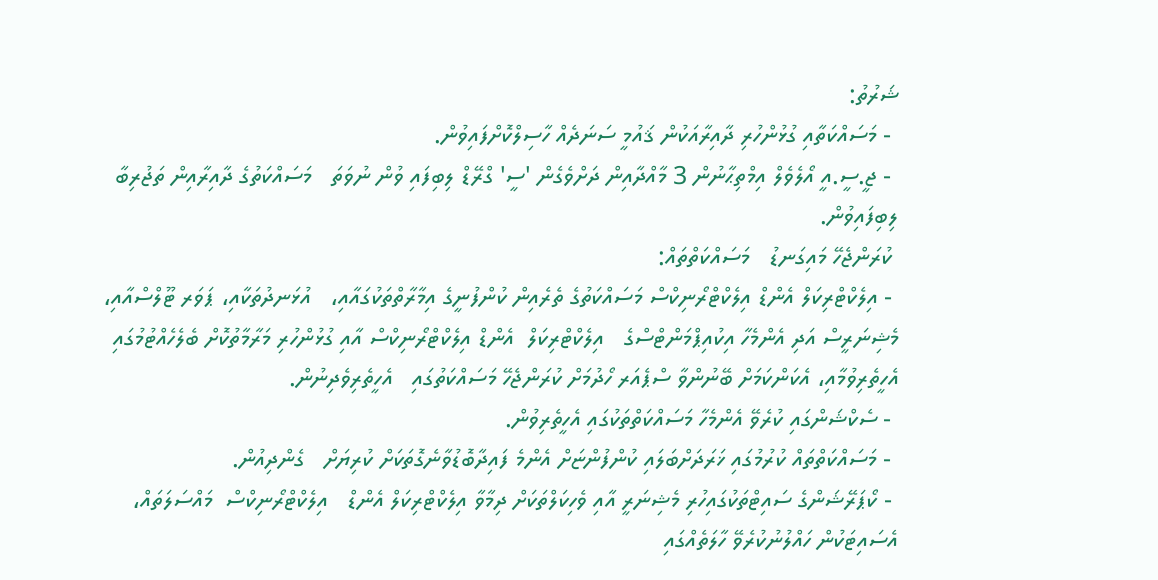ޝަރުތު:
 - މަސައްކަތާއި ގުޅުންހުރި ދާއިރާއަކުން ޤައުމީ ސަނަދެއް ހާސިލްކޮށްފައިވުން.
 - ޖީ.ސީ.އީ އޯލެވެލް އިމްތިޙާނުން 3 މާއްދާއިން ދަށްވެގެން 'ސީ' ގްރޭޑް ލިބިފައި ވުން ނުވަތަ   މަސައްކަތުގެ ދާއިރާއިން ތަޖުރިބާ ލިބިފައިވުން.
 ކުރަންޖެހޭ މައިގަނޑު   މަސައްކަތްތައް:
 - އިލެކްޓްރިކަލް އެންޑް އިލެކްޓްރޯނިކްސް މަސައްކަތުގެ ތެރެއިން ކުންފުނީގެ އިމާރާތްތަކުގައާއި،   އުޅަނދުތަކާއި، ޕަވަރ ޓޫލްސްއާއި، މެޝިނަރީސް އަދި އެންމެހާ އިކުއިޕްމަންޓްސްގެ   އިލެކްޓްރިކަލް  އެންޑް އިލެކްޓްރޯނިކްސް އާއި ގުޅުންހުރި މަރާމާތުކޮށް ބެލެހެއްޓުމުގައި   އެހީތެރިވުމާއި، އެކަންކަމަށް ބޭނުންވާ ސްޕެއަރ ހޯދުމަށް ކުރަންޖެހޭ މަސައްކަތުގައި   އެހީތެރިވެދިނުން.
 - ސެކްޝަންގައި ކުރެވޭ އެންމެހާ މަސައްކަތްތަކުގައި އެހީތެރިވުން.
 - މަސައްކަތްތައް ކުރުމުގައި ޚަރަދަށްބަލައި ކުންފުންޏަށް އެންމެ ފައިދާބޮޑުވާނެގޮތަކަށް ކުރިޔަށް   ގެންދިއުން.
 - ކޯޕަރޭޝަންގެ ސައިޓްތަކުގައިހުރި މެޝިނަރީ އާއި ވެހިކަލްތަކަށް ދިމާވާ އިލެކްޓްރިކަލް އެންޑް   އިލެކްޓްރޯނިކްސް  މައްސަލަތައް، އެސައިޓަކުން ހައްލުނުކުރެވޭ ހާލަތެއްގައި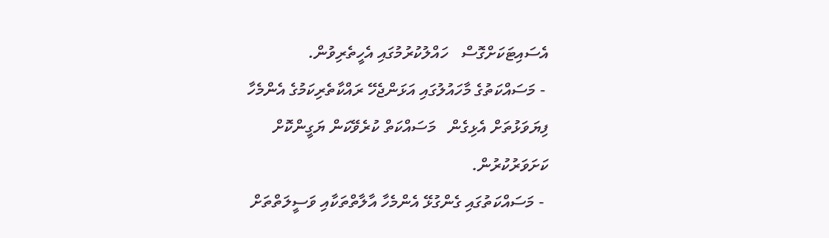އެސައިޓަކަށްގޮސް   ހައްލުކުރުމުގައި އެހީތެރިވުން.
 - މަސައްކަތުގެ މާހައުލުގައި އަޅަންޖެހޭ ރައްކާތެރިކަމުގެ އެންމެހާ ފިޔަވަޅުތަށް އެޅިގެން   މަސައްކަތް ކުރެވޭކަން ޔަގީންކޮށް ކަށަވަރުކުރުން.
 - މަސައްކަތުގައި ގެންގުޅޭ އެންމެހާ އާލާތްތަކާއި ވަސީލަތްތަށް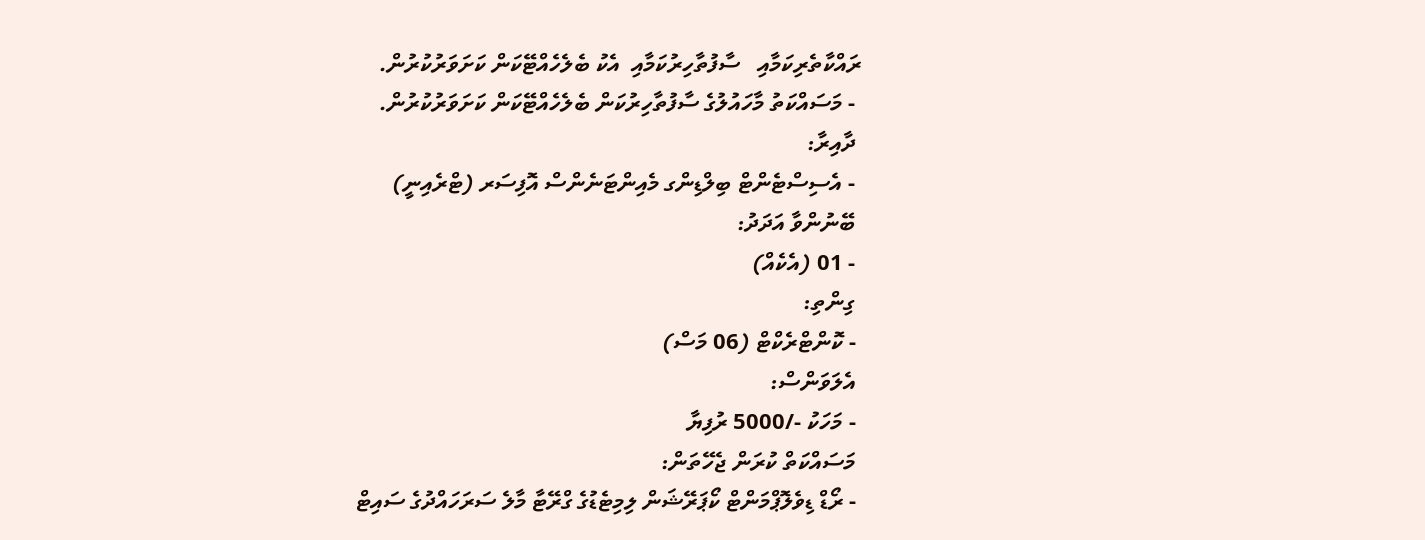ރައްކާތެރިކަމާއި   ސާފުތާހިރުކަމާއި  އެކު ބެލެހެއްޓޭކަން ކަށަވަރުކުރުން.
 - މަސައްކަތު މާހައުލުގެ ސާފުތާހިރުކަން ބެލެހެއްޓޭކަން ކަށަވަރުކުރުން.
 ދާއިރާ:
 - އެސިސްޓެންޓް ބިލްޑިންގ މެއިންޓަނެންސް އޮފިސަރ (ޓްރެއިނީ)
 ބޭނުންވާ އަދަދު:
 - 01 (އެކެއް)
 ގިންތި:
 - ކޮންޓްރެކްޓް (06 މަސް)
 އެލަވަންސް:
 - މަހަކު -/5000 ރުފިޔާ
 މަސައްކަތް ކުރަން ޖެހޭތަން:
 - ރޯޑް ޑިވެލޮޕްމަންޓް ކޯޕަރޭޝަން ލިމިޓެޑުގެ ގްރޭޓާ މާލެ ސަރަހައްދުގެ ސައިޓް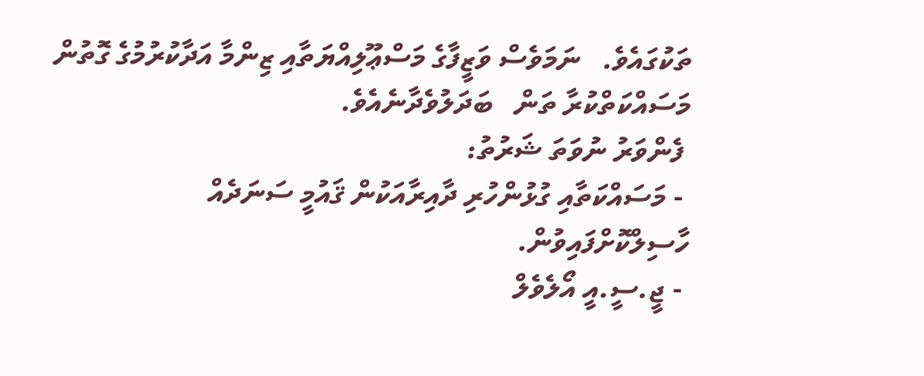ތަކުގައެވެ.   ނަމަވެސް ވަޒީފާގެ މަސްޢޫލިއްޔަތާއި ޒިންމާ އަދާކުރުމުގެ ގޮތުން މަސައްކަތްކުރާ ތަން   ބަދަލުވެދާނެއެވެ.
 ފެންވަރު ނުވަތަ ޝަރުތު:
 - މަސައްކަތާއި ގުޅުންހުރި ދާއިރާއަކުން ޤައުމީ ސަނަދެއް ހާސިލްކޮށްފައިވުން.
 - ޖީ.ސީ.އީ އޯލެވެލް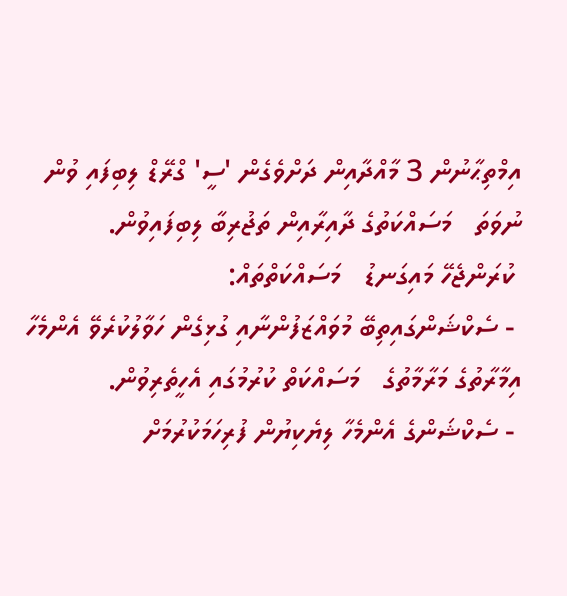އިމްތިޙާނުން 3 މާއްދާއިން ދަށްވެގެން 'ސީ' ގްރޭޑް ލިބިފައި ވުން ނުވަތަ   މަސައްކަތުގެ ދާއިރާއިން ތަޖުރިބާ ލިބިފައިވުން.
 ކުރަންޖެހޭ މައިގަނޑު   މަސައްކަތްތައް:
 - ސެކްޝަންގައިތިބޭ މުވައްޒަފުންނާއި ގުޅިގެން ހަވާލުކުރެވޭ އެންމެހާ އިމާރާތުގެ މަރާމާތުގެ   މަސައްކަތް ކުރުމުގައި އެހީތެރިވުން.
 - ސެކްޝަންގެ އެންމެހާ ލިޔެކިޔުން ފުރިހަމަކުރުމަށް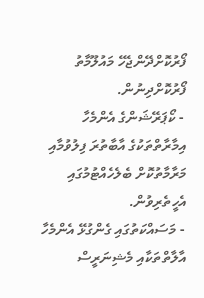ފޯރުކޮށްދޭންޖެހޭ މައުލޫމާތު ފޯރުކޮށްދިނުން.
 - ކޯޕަރޭޝަންގެ އެންމެހާ އިމާރާތްތަކުގެ އާބާތުރަ ފިލުވުމާއި މަރާމާތުކޮށް ބެލެހެއްޓުމުގައި   އެހީތެރިވުން.
 - މަސައްކަތުގައި ގެންގުޅޭ އެންމެހާ އާލާތްތަކާއި މެޝިނަރީސް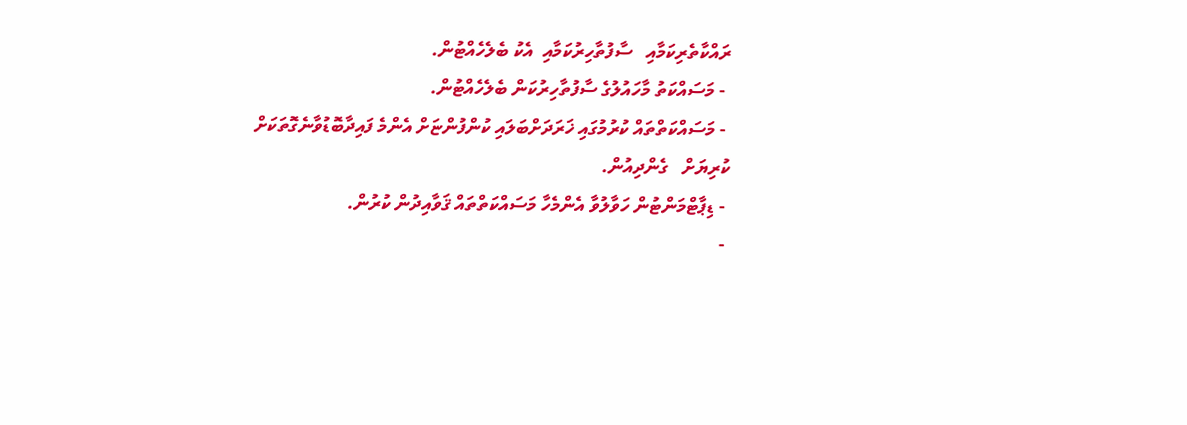ރައްކާތެރިކަމާއި   ސާފުތާހިރުކަމާއި  އެކު ބެލެހެއްޓުން.
 - މަސައްކަތު މާހައުލުގެ ސާފުތާހިރުކަން ބެލެހެއްޓުން.
 - މަސައްކަތްތައް ކުރުމުގައި ޚަރަދަށްބަލައި ކުންފުންޏަށް އެންމެ ފައިދާބޮޑުވާނެގޮތަކަށް ކުރިޔަށް   ގެންދިއުން.
 - ޑިޕާޓްމަންޓުން ހަވާލުވާ އެންމެހާ މަސައްކަތްތައް ޤަވާއިދުން ކުރުން.
 -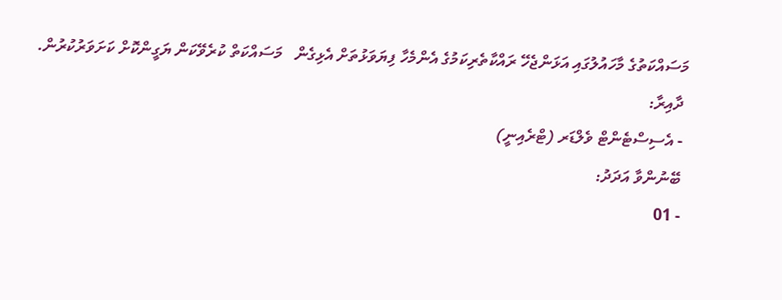މަސައްކަތުގެ މާހައުލުގައި އަޅަންޖެހޭ ރައްކާތެރިކަމުގެ އެންމެހާ ފިޔަވަޅުތަށް އެޅިގެން   މަސައްކަތް ކުރެވޭކަން ޔަގީންކޮށް ކަށަވަރުކުރުން.
 ދާއިރާ:
 - އެސިސްޓެންޓް ވެލްޑަރ (ޓްރެއިނީ)
 ބޭނުންވާ އަދަދު:
 - 01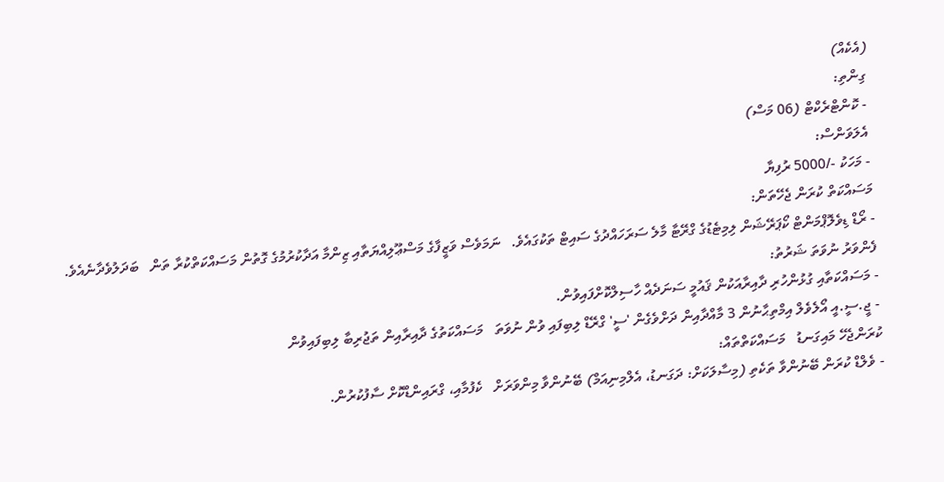(އެކެއް)
 ގިންތި:
 - ކޮންޓްރެކްޓް (06 މަސް)
 އެލަވަންސް:
 - މަހަކު -/5000 ރުފިޔާ
 މަސައްކަތް ކުރަން ޖެހޭތަން:
 - ރޯޑް ޑިވެލޮޕްމަންޓް ކޯޕަރޭޝަން ލިމިޓެޑުގެ ގްރޭޓާ މާލެ ސަރަހައްދުގެ ސައިޓް ތަކުގައެވެ.   ނަމަވެސް ވަޒީފާގެ މަސްޢޫލިއްޔަތާއި ޒިންމާ އަދާކުރުމުގެ ގޮތުން މަސައްކަތްކުރާ ތަން   ބަދަލުވެދާނެއެވެ.
 ފެންވަރު ނުވަތަ ޝަރުތު:
 - މަސައްކަތާއި ގުޅުންހުރި ދާއިރާއަކުން ޤައުމީ ސަނަދެއް ހާސިލްކޮށްފައިވުން.
 - ޖީ.ސީ.އީ އޯލެވެލް އިމްތިޙާނުން 3 މާއްދާއިން ދަށްވެގެން 'ސީ' ގްރޭޑް ލިބިފައި ވުން ނުވަތަ   މަސައްކަތުގެ ދާއިރާއިން ތަޖުރިބާ ލިބިފައިވުން
 ކުރަންޖެހޭ މައިގަނޑު   މަސައްކަތްތައް:
 - ވެލްޑް ކުރަން ބޭނުންވާ ތަކެތި (މިސާލަކަށް: ދަގަނޑު، އެލްމިނިއަމް) ބޭނުންވާ މިންވަރަށް   ކެފުމާއި، ގްރައިންޑްކޮށް ސާފުކުރުން.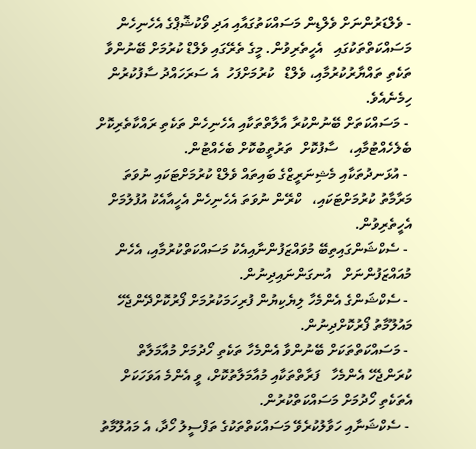- ވެލްޑަރުންނަށް ވެލްޑިން މަސައްކަތުގައާއި އަދި ވޯކުޝޮޕްގެ އެހެނިހެން މަސައްކަތްތަކުގައި   އެހީތެރިވުން. މީގެ ތެރޭގައި ވެލްޑް ކުރުމަށް ބޭނުންވާ ތަކެތި ތައްޔާރުކުރުމާއި، ވެލްޑް   ކުރުމަށްފަހު  އެ ސަރަހައްދު ސާފުކުރުން ހިމެނެއެވެ.
 - މަސައްކަތަށް ބޭނުންކުރާ އާލާތްތަކާއި އެހެނިހެން ތަކެތި ރައްކާތެރިކޮށް ބެލެހެއްޓުމާއި،   ސާފުކޮށް  ތަރުތީބުކޮށް ބެހެއްޓުން.
 - އުޅަނދުތަކާއި މެޝިނަރީޒްގެ ބައިތައް ވެލްޑް ކުރުމަށްޓަކައި ނުވަތަ މަރާމާތު ކުރުމަށްޓަކައި،   ކްރޭން ނުވަތަ އެހެނިހެން އެހީއާއެކު އުފުލުމަށް އެހީތެރިވުން.
 - ސެކްޝަންގައިތިބޭ މުވައްޒަފުންނާއިއެކު މަސައްކަތްކުރުމާއި، އެހެން މުއައްޒަފުންނަށް   އުނގަންނައިދިނުން.
 - ސެކްޝަންގެ އެންމެހާ ލިޔެކިޔުން ފުރިހަމަކުރުމަށް ފޯރުކޮށްދޭންޖެހޭ މައުލޫމާތު ފޯރުކޮށްދިނުން.
 - މަސައްކަތްތަކަށް ބޭނުންވާ އެންމެހާ ތަކެތި ހޯދުމަށް މުއާމަލާތް ކުރަންޖެހޭ އެންމެހާ   ފަރާތްތަކާއި މުއާމަލާތުކޮށް، ވީ އެންމެ އަވަހަކަށް އެތަކެތި ހޯދުމަށް މަސައްކަތްކުރުން.
 - ސެކްޝަނާއި ހަވާލުކުރެވޭ މަސައްކަތްތަކުގެ ތަފްސީލު ހޯދާ، އެ މައުލޫމާތު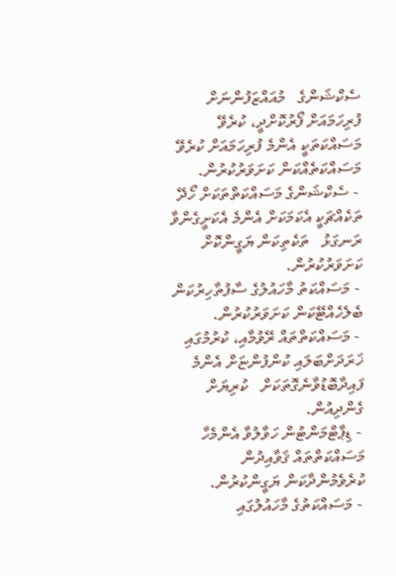ސެކްޝަންގެ   މުއައްޒަފުންނަށް ފުރިހަމައަށް ފޯރުކޮށްދީ، ކުރެވޭ މަސައްކަތަކީ އެންމެ ފުރިހަމައަށް ކުރެވޭ   މަސައްކަތެއްކަން ކަށަވަރުކުރުން.
 - ސެކްޝަންގެ މަސައްކަތްތަކަށް ހޯދޭ ތަކެއްޗަކީ އެކަމަކަށް އެންމެ އެކަށީގެންވާ ރަނގަޅު   ތަކެތިކަން ޔަގީންކޮށް ކަށަވަރުކުރުން.
 - މަސައްކަތު މާހައުލުގެ ސާފުތާހިރުކަން ބެލެހެއްޓޭކަން ކަށަވަރުކުރުން.
 - މަސައްކަތްތައް ރޭވުމާއި، ކުރުމުގައި ޚަރަދަށްބަލައި ކުންފުންޏަށް އެންމެ ފައިދާބޮޑުވާނެގޮތަކަށް   ކުރިޔަށް ގެންދިއުން.
 - ޑިޕާޓްމަންޓުން ހަވާލުވާ އެންމެހާ މަސައްކަތްތައް ޤަވާއިދުން ކުރެވެމުންދާކަން ޔަގީންކުރުން.
 - މަސައްކަތުގެ މާހައުލުގައި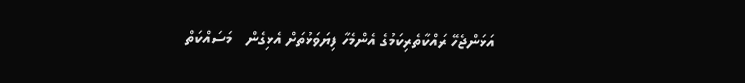އަޅަންޖެހޭ ރައްކާތެރިކަމުގެ އެންމެހާ ފިޔަވަޅުތަށް އެޅިގެން   މަސައްކަތް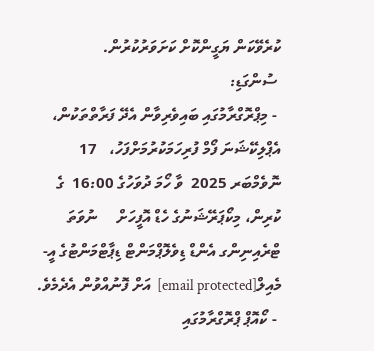ކުރެވޭކަން ޔަގީންކޮށް ކަށަވަރުކުރުން.
 ސުންގަޑި:
 - މިޕްރޮގްރާމުގައި ބައިވެރިވާން އެދޭ ފަރާތްތަކުން، އެޕްލިކޭޝަނަ ފޯމް ފުރިހަމަކުރުމަށްފަހު،   17  ނޮވެމްބަރ 2025  ވާ ހޯމަ ދުވަހުގެ 16:00  ގެ ކުރިން، މިކޯޕަރޭޝަނުގެ ހެޑް އޮފީހަށް     ނުވަތަ ޓްރެއިނިންގ އެންޑް ޑިވެލޮޕްމަންޓް ޑިޕާޓްމަންޓުގެ އީ-މެއިލް[email protected]  އަށް ފޮނުއްވުން އެދެމެވެ.
 - ކޯއޮޕް ޕްރޮގްރާމުގައި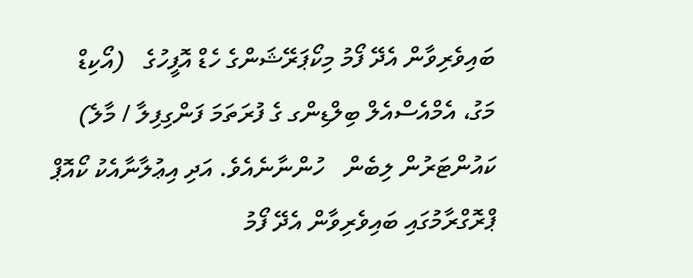ބައިވެރިވާން އެދޭ ފޯމު މިކޯޕަރޭޝަންގެ ހެޑް އޮފީހުގެ   (އޯކިޑް މަގު، އެމްއެސްއެލް ބިލްޑިންގ ގެ ފުރަތަމަ ފަންގިފިލާ / މާލެ) ކައުންޓަރުން ލިބެން   ހުންނާނެއެވެ. އަދި އިޢުލާނާއެކު ކޯއޮޕް ޕްރޮގްރާމުގައި ބައިވެރިވާން އެދޭ ފޯމު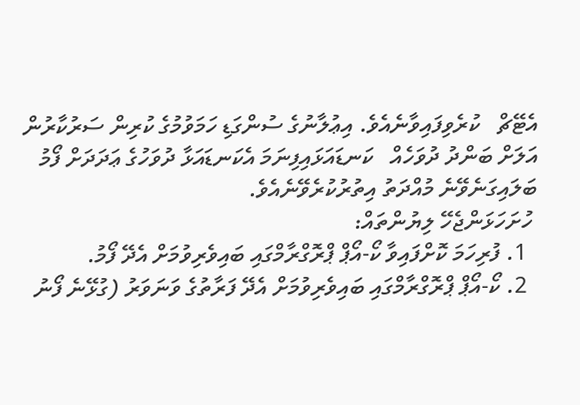އެޓޭޗް   ކުރެވިފައިވާނެއެވެ. އިޢުލާނުގެ ސުންގަޑި ހަމަވުމުގެ ކުރިން ސަރުކާރުން އަލަށް ބަންދު ދުވަހެއް   ކަނޑައަޅައިފިނަމަ އެކަނޑައަޅާ ދުވަހުގެ ޢަދަދަށް ފޯމު ބަލައިގަނެވޭނެ މުއްދަތު އިތުރުކުރެވޭނެއެވެ.
 ހުށަހަޅަންޖެހޭ ލިޔުންތައް:
  1. ފުރިހަމަ ކޮށްފައިވާ ކޯ-އޯޕް ޕްރޮގްރާމްގައި ބައިވެރިވުމަށް އެދޭ ފޯމު.
  2. ކޯ-އޯޕް ޕްރޮގްރާމްގައި ބައިވެރިވުމަށް އެދޭ ފަރާތުގެ ވަނަވަރު (ގުޅޭނެ ފޯނު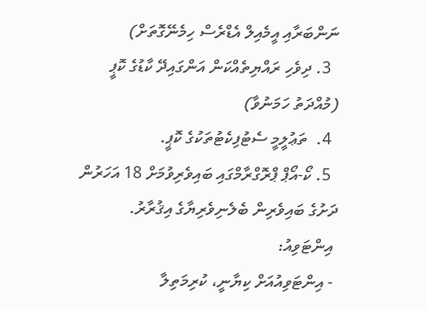ނަންބަރާއި އީމެއިލް އެޑްރެސް ހިމެނޭގޮތަށް)
  3. ދިވެހި ރައްޔިތެއްކަން އަންގައިދޭ ކާޑުގެ ކޮޕީ  (މުއްދަތު ހަމަނުވާ)
  4.  ތަޢުލީމީ ސެޓުފިކެޓުތަކުގެ ކޮޕީ.
  5. ކޯ-އޯޕް ޕްރޮގްރާމްގައި ބައިވެރިވުމަށް 18 އަހަރުން ދަށުގެ ބައިވެރިން ބެލެނިވެރިޔާގެ އިޤުރާރު.
 އިންޓަވިއު:
 - އިންޓަވިއުއަށް ކިޔާނީ، ކުރިމަތިލާ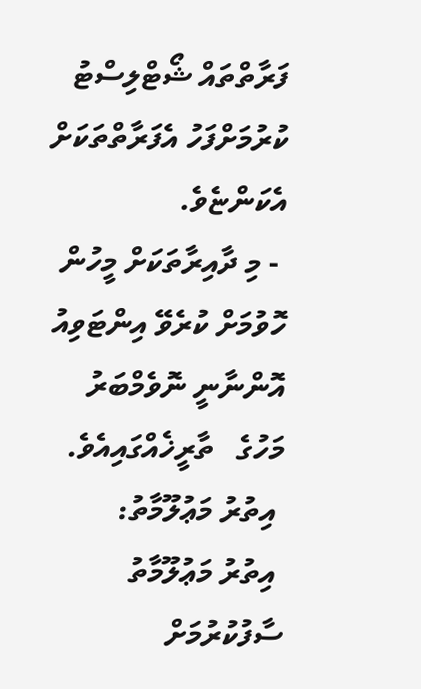ފަރާތްތައް ޝޯޓްލިސްޓު ކުރުމަށްފަހު އެފަރާތްތަކަށް   އެކަންޏެވެ.
 - މި ދާއިރާތަކަށް މީހުން ހޮވުމަށް ކުރެވޭ އިންޓަވިއު އޮންނާނީ ނޮވެމްބަރު މަހުގެ   ތާރީޚެއްގައިއެވެ.
 އިތުރު މަޢުލޫމާތު:
 އިތުރު މަޢުލޫމާތު ސާފުކުރުމަށް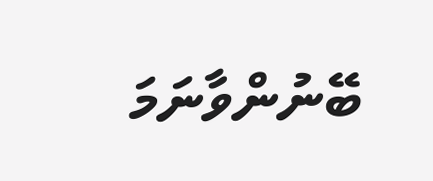ބޭނުންވާނަމަ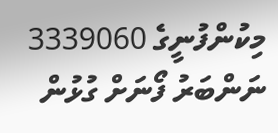މިކުންފުނީގެ 3339060 ނަންބަރު ފޯނަށް ގުޅުން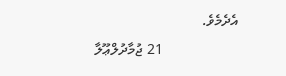އެދެމެވެ.
                     21 ޖުމާދުލްޢޫލާ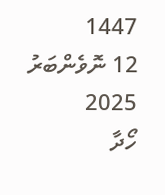1447
12 ނޮވެންބަރު 2025
ހޯދާ